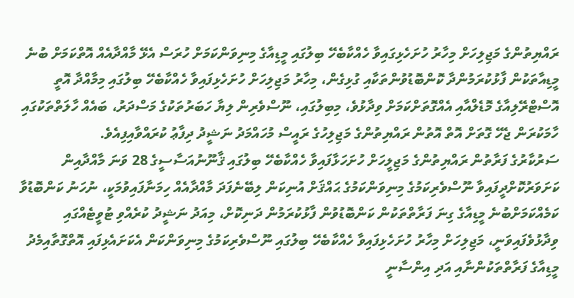ރައްޔިތުންގެ މަޖިލިހަށް މިހާރު ހުށަހެޅިގައިވާ ހެއްކާބެހޭ ބިލުގައި މީޑިއާގެ މިނިވަންކަމަށް ހުރަސް އެޅޭ މާއްދާއެއް އޮތްކަމަށް ބުނެ މީޑިއާތަކުން ފާޅުކުރަމުންދާ ކޮންބޮޑުވުންތަކާއި ގުޅިގެން، މިހާރު މަޖިލިހަށް ހުށަހެޅިފައިވާ ހެއްކާބެހޭ ބިލުގައި މިމާއްދާ އޮތީ އޮސްޓްރޭލިއާގެ މޮޑެލްއާއި އެއްގޮތަށްކަމަށް ވިދާޅުވެ، މިބިލުގައި، ނޫސްވެރިން ލިޔާ ހަބަރުތަކުގެ މަސްދަރު، ބައެއް ހާލަތްތަކުގައި ހާމަކުރަން ޖެހޭ ގޮތަށް އޮތް އޮތުން ރައްޔިތުންގެ މަޖިލިހުގެ ރައީސް މުހައްމަދު ނަޝީދު ދިފާޢު ކުރައްވާއިފިއެވެ.
ސަރުކާރުގެ ފަރާތުން ރައްޔިތުންގެ މަޖިލީހަށް ހުށަހަޅާފައިވާ ހެއްކާބެހޭ ބިލުގައި ޤާނޫނުއަސާސީގެ 28 ވަނަ މާއްދާއިން ކަށަވަރުކޮށްދީފައިވާ ނޫސްވެރިކަމުގެ މިނިވަންކަމުގެ ޙައްޤަށް އުނިކަން ލިބޭނެފަދަ މާއްދާއެއް ހިމަނާފައިވުމަކީ، ނުހަނު ކަންބޮޑުވާ ކަމެއްކަމަށްބުނެ މީޑިއާގެ ގިނަ ފަރާތްތަކުން ކަންބޮޑުވުން ފާޅުކުރަމުން ދަނިކޮށް، މިއަދު ނަޝީދު ކުރެއްވި ޓުވީޓެއްގައި ވިދާޅުވެފައިވަނީ، މަޖިލިހަށް މިހާރު ހުށަހެޅިފައިވާ ހެއްކާބެހޭ ބިލުގައި ނޫސްވެރިކަމުގެ މިނިވަންކަން އެކަށައެޅިފައި އޮތްގޮތާއިމެދު މީޑިއާގެ ފަރާތްތަކުންނާއި އަދި އިންސާނީ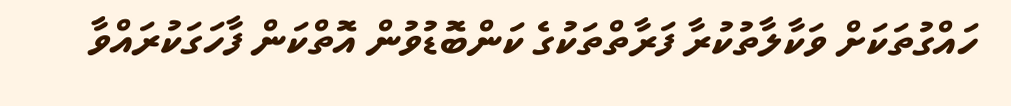ހައްގުތަކަށް ވަކާލާތުކުރާ ފަރާތްތަކުގެ ކަންބޮޑުވުން އޮތްކަން ފާހަގަކުރައްވާ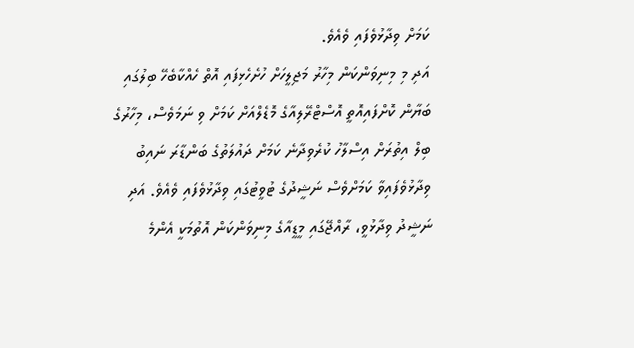ކަމަށް ވިދާޅުވެފައި ވެއެވެ.
އަދި މި މިނިވަންކަން މިހާރު މަޖިލީހަށް ހުށެހެޅިފައި އޮތް ހެއްކާބެހޭ ބިލުގައި ބަޔާން ކޮށްފައިއޮތީ އޮސްޓްރޭލިއާގެ މޮޑެލްއަށް ކަމަށް ވި ނަމަވެސް، މިހާރުގެ ބިލް އިތުރަށް އިސްލާހު ކުރެވިދާނެ ކަމަށް ދައުލަތުގެ ބަންޑާރަ ނައިބު ވިދާޅުވެފައިވާ ކަމަށްވެސް ނަޝީދުގެ ޓުވީޓުގައި ވިދާޅުވެފައި ވެއެވެ. އަދި ނަޝީދު ވިދާޅުވީ، ރާއްޖޭގައި މީޑީއާގެ މިނިވަންކަން އޮތުމަކީ އެންމެ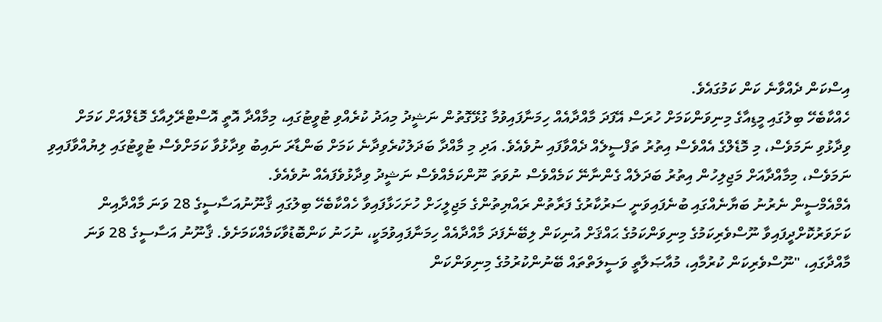އިސްކަން ދެއްވާނެ ކަން ކަމުގައެވެ.
ހެއްކާބެހޭ ބިލުގައި މީޑިއާގެ މިނިވަންކަމަށް ހުރަސް އޭފަދަ މާއްދާއެއް ހިމަނާފައިވުމާ ގުޅޭގޮތުން ނަޝީދު މިއަދު ކުރެއްވި ޓުވީޓުގައި، މިމާއްދާ އޮތީ އޮސްޓްރޭލިއާގެ މޮޑެލްއަށް ކަމަށް ވިދާޅުވި ނަމަވެސް، މި މޮޑެލްގެ އެއްވެސް އިތުރު ތަފްސީލެއް ދެއްވާފައި ނުވެއެވެ. އަދި މި މާއްދާ ބަދަލުކުރެވިދާނެ ކަމަށް ބަންޑާރަ ނައިބު ވިދާޅުވާ ކަމަށްވެސް ޓުވީޓުގައި ލިޔުއްވާފައިވި ނަމަވެސް، މިމާއްދާއަށް މަޖިލިހުން އިތުރު ބަދަލެއް ގެންނާނޭ ކަމެއްވެސް ނުވަތަ ނޫންކަމެއްވެސް ނަޝީދު ވިދާޅުވެފައެއް ނުވެއެވެ.
އެމްއެމްސީން ނެރުނު ބަޔާނެއްގައި ބުނެފައިވަނީ ސަރުކާރުގެ ފަރާތުން ރައްޔިތުންގެ މަޖިލީހަށް ހުށަހަޅާފައިވާ ހެއްކާބެހޭ ބިލުގައި ޤާނޫނުއަސާސީގެ 28 ވަނަ މާއްދާއިން ކަށަވަރުކޮށްދީފައިވާ ނޫސްވެރިކަމުގެ މިނިވަންކަމުގެ ޙައްޤަށް އުނިކަން ލިބޭނެފަދަ މާއްދާއެއް ހިމަނާފައިވުމަކީ، ނުހަނު ކަންބޮޑުވާކަމެއްކަމަށެވެ. ޤާނޫނު އަސާސީގެ 28 ވަނަ މާއްދާގައި، "ނޫސްވެރިކަން ކުރުމާއި، މުއާޞަލާތީ ވަސީލަތްތައް ބޭނުންކުރުމުގެ މިނިވަންކަން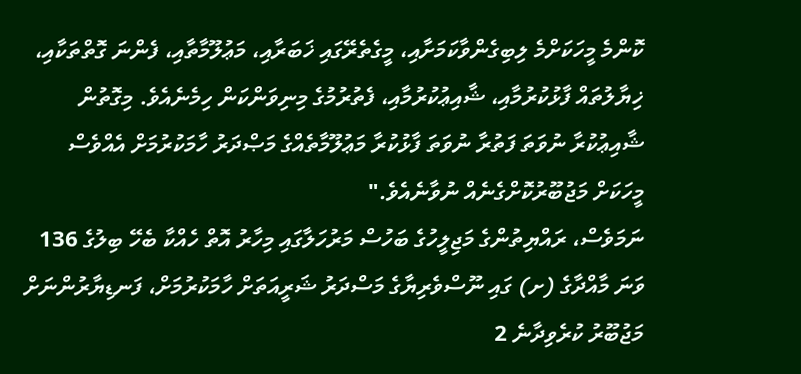ކޮންމެ މީހަކަށްމެ ލިބިގެންވާކަމަށާއި، މީގެތެރޭގައި ޚަބަރާއި، މަޢުލޫމާތާއި، ފެންނަ ގޮތްތަކާއި، ޚިޔާލުތައް ފާޅުކުރުމާއި، ޝާއިޢުކުރުމާއި، ފެތުރުމުގެ މިނިވަންކަން ހިމެނެއެވެ. މިގޮތުން ޝާއިޢުކުރާ ނުވަތަ ފަތުރާ ނުވަތަ ފާޅުކުރާ މަޢުލޫމާތެއްގެ މަޞްދަރު ހާމަކުރުމަށް އެއްވެސް މީހަކަށް މަޖުބޫރުކޮށްގެނެއް ނުވާނެއެވެ."
ނަމަވެސް، ރައްޔިތުންގެ މަޖިލީހުގެ ބަހުސް މަރުހަލާގައި މިހާރު އޮތް ހެއްކާ ބެހޭ ބިލުގެ 136 ވަނަ މާއްދާގެ (ށ) ގައި ނޫސްވެރިޔާގެ މަސްދަރު ޝަރީއަތަށް ހާމަކުރުމަށް، ފަނޑިޔާރުންނަށް މަޖުބޫރު ކުރެވިދާނެ 2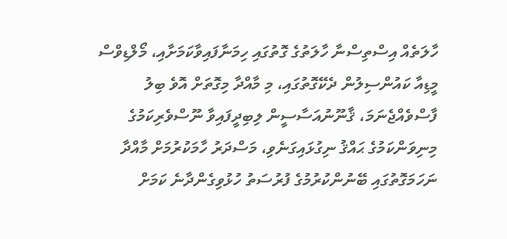ހާލަތެއް އިސްތިސްނާ ހާލަތުގެ ގޮތުގައި ހިމަނާފައިވާކަމަށާއި، މޯލްޑިވްސް މީޑިއާ ކައުންސިލުން ދެކޭގޮތުގައި، މި މާއްދާ މިގޮތަށް އޮވެ ބިލު ފާސްވެއްޖެނަމަ، ޤާނޫނުއަސާސީން ލިބިދީފައިވާ ނޫސްވެރިކަމުގެ މިނިވަންކަމުގެ ޙައްޤު ނިގުޅައިގަނެވި، މަސްދަރު ހާމަކުރުމަށް މާއްދާ ނަހަމަގޮތުގައި ބޭނުންކުރުމުގެ ފުރުސަތު ހުޅުވިގެންދާނެ ކަމަށް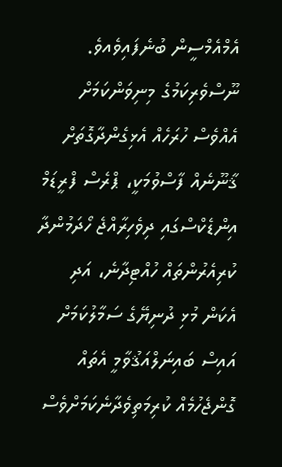އެމްއެމްސީން ބުނެފައިވެއވެ.
ނޫސްވެރިކަމުގެ މިނިވަންކަމަށް އެއްވެސް ހުރަހެއް އެޅިގެންދާގޮތަށް ޤާނޫނެއް ފާސްވުމަކީ، ޕްރެސް ފްރީޑަމް އިންޑެކްސްގައި ދިވެހިރާއްޖެ ހޯދަމުންދާ ކުރިއެރުންތައް ހުއްޓިދާނެ، އަދި އެކަން މުޅި ދުނިޔޭގެ ސަމާލުކަމަށް އައިސް ބައިނަލްއަޤުވާމީ އެތައް ގޮންޖެހުމެއް ކުރިމަތިވެދާނެކަމަށްވެސް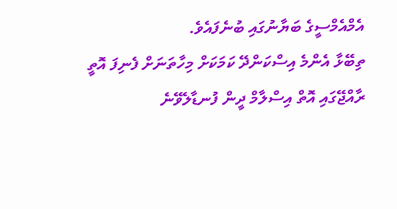އެމްއެމްސީގެ ބަޔާނުގައި ބުނެފައެވެ.
ތިބޭޅާ އެންމެ އިސްކަންދޭ ކަމަކަށް މިހާތަނަށް ފެނިފަ އޮތީ ރާއްޖޭގައި އޮތް އިސްލާމް ދީން ފުނޑާލެވޭނެ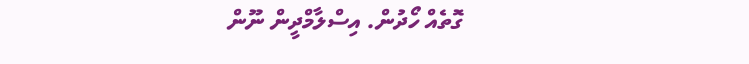ގޮތެއް ހޯދުން. އިސްލާމްދީން ނޫން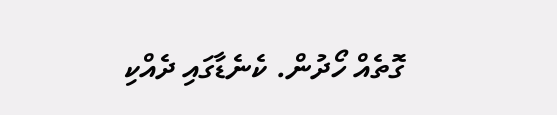ގޮތެއް ހޯދުން. ކެނެޑާގައި ދެއްކި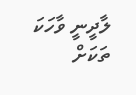ލާދީނީ ވާހަކަ ތަކަށް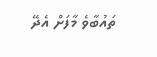ތައުބާވެ މާފަށް އެދޭ